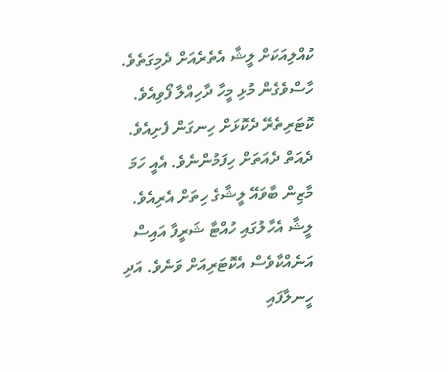ކުއްލިއަކަށް ލީޝާ އެތެރެއަށް ދެމިގަތެވެ. ހާސްވެގެން މުޅި މީހާ ދާހިއްލާ ފޯވިއެވެ. ކޮޓަރިތެރޭ ދެކޮޅަށް ހިނގަން ފެށިއެވެ. ދެއަތް ދެއަތަށް ހިފަމުންނެވެ. އެއީ ހަމަ މާޒިން ބާވައޭ ލީޝާގެ ހިތަށް އެރިއެވެ. ލީޝާ އެހާލުގައި ހުއްޓާ ޝަރީފާ އައިސް އަނެއްކާވެސް އެކޮޓަރިއަށް ވަނެވެ. އަދި ހީނލާފައި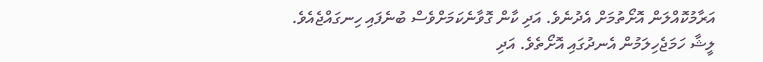އަރާމުކޮއްލަން އޮށޯތުމަށް އެދުނެވެ. އަދި ކާން ގޮވާނެކަމަށްވެސް ބުނެފައި ހިނގައްޖެއެވެ.
ލީޝާ ހަމަޖެހިލަމުން އެނދުގައި އޮށޯތެވެ. އަދި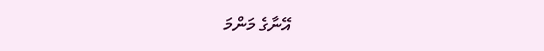އޭނާގެ މަންމަ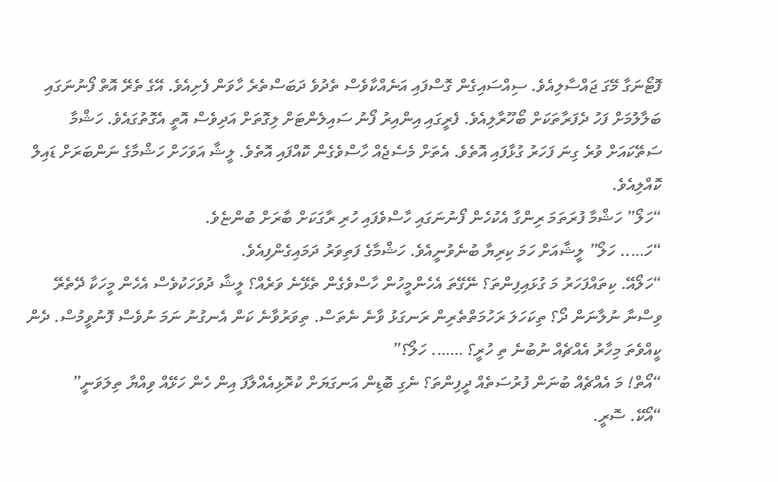ފޮޓޯނަގާ މޭގަ ޖައްސާލިއެވެ. ސިއްސައިގެން ގޮސްފައި އަނެއްކާވެސް ތެދުވެ ދަބަސްތެރެ ހާވަން ފެށިއެވެ. އޭގެ ތެރޭ އޮތް ފޯނުނަގައި ބަލާލުމަށް ފަހު ދެފަރާތަކަށް ބޯހޫރާލިއެވެ. ފެރީގައި އިންއިރު ފޯނު ސައިލެންޓަށް ލިގޮތަށް އަދިވެސް އޮތީ އެގޮތުގައެވެ. ހަޝްމާ ސަތޭކައަށް ވުރެ ގިނަ ފަހަރު ގުޅާފައި އޮތެވެ. އެތަށް މެސެޖެއް ހާސްވެގެން ކޮއްފައި އޮތެވެ. ލީޝާ އަވަހަށް ހަޝްމާގެ ނަންބަރަށް ޑައިލް ކޮއްލިއެވެ.
“ހަލޯ” ހަޝްމާ ފުރަތަމަ ރިންގާ އެކުހެން ފޯނުނަގައި ހާސްވެފައި ހުރި ރާގަކަށް ބާރަށް ބުންޏެވެ.
“ހަ….. ހަލޯ” ލީޝާއަށް ހަމަ ކިރިޔާ ބުނެވުނީއެވެ. ހަޝްމާގެ ފަތިވަރު ދަމައިގެންފިއެވެ.
“ހަލޯއޭ. ކިތައްފަހަރު މަ ގުޅައިފިންތަ؟ ނޭގޭތަ އެހެންމީހުން ހާސްވެގެން ތެޅޭނެ ވަރެއް؟ ލީޝާ ދުވަހަކުވެސް އެހެން މީހަކާ ދޭތެރޭ ވިސްނާ ނުލާނަން ދޯ؟ ތިކަހަލަ ރަހުމަތްތެރިން ރަނގަޅު ވާނެ ނެތަސް. ތިވަރުވާނެ ކަން އެނގުނު ނަމަ ނުވެސް ފޮނުވީމުސް. ދެން ކީއްވެތަ މިހާރު އެއްޗެއް ނުބުނެ ތި ހުރީ؟ ……. ހަލޯ؟”
“އޯތް! މަ އެއްޗެއް ބުނަން ފުރުސަތެއް ދީފިންތަ؟ ނެގި ބޮޑިން އަނގަޔަށް ކުރޮޅިއެއްލާފަ އިން ހެން ހަޅޭއް ވިއްޔާ ތިލަވަނީ”
“އޯކޭ. ސޮރީ.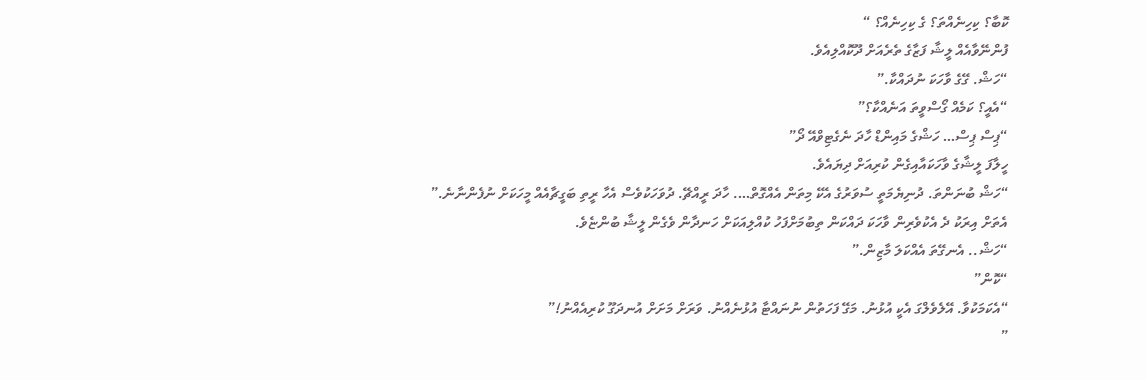ކޮބާ؟ ކިހިނެއްތަ؟ ގެ ކިހިނެއް؟ “
ފުންނޭވާއެއް ލީޝާ ފަޒާގެ ތެރެއަށް ދޫކޮއްލިއެވެ.
“ހަޝް. ގޭގެ ވާހަކަ ނުދައްކާ.”
“އެއީ؟ ކަމެއް ގޯސްވީތަ އަނެއްކާ؟”
“ޕިސް ޕިސް… ހަޝްގެ މައިންޑް ހާދަ ނެގެޓިވްއޭ ދޯ”
ހީލާފަ ލީޝާގެ ވާހަކައާއިގެން ކުރިއަށް ދިޔައެވެ.
“ހަޝް ބުނަންތަ. ދުނިޔެމަތީ ސުވަރުގެ އެކޭ މިތަން އެއްގޮތް…. ހާދަ ރީއްޗޭ. ދުވަހަކުވެސް އެހާ ރީތި ބަގީޗާއެއް މީހަކަށް ނުފެންނާނެ.”
އެތަށް އިރަކު ދެ އެކުވެރިން ވާހަކަ ދައްކަން ތިބުމަށްފަހު ކުއްލިއަކަށް ހަނދާން ވެގެން ލީޝާ ބުންޏެވެ.
“ހަޝް.. އެނގޭތަ އެއްކަލަ މާޒިން.”
“ކޮން”
“އެކަމަކުވާ. އޭލެވެލްގަ އެކީ އުޅުނު. މަގޭ ފަހަތުން ނުނައްޓާ އުޅުނެއްނު. ވަރަށް މަށަށް އުނދަގޫ ކުރިއެއްނު!”
”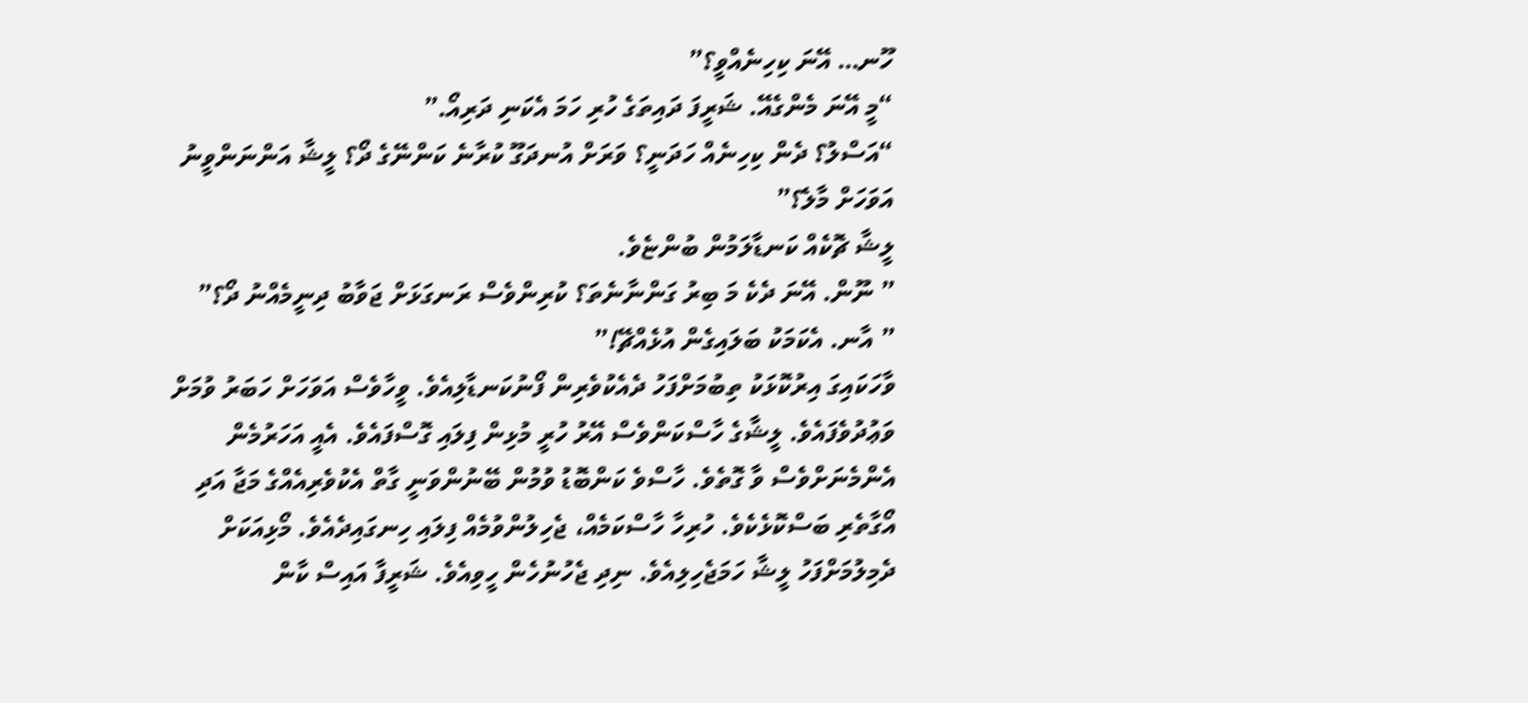ހޫނ… އޭނަ ކިހިނެއްވީ؟”
“މީ އޭނަ މެންގެއޭ. ޝަރީފަ ދައިތަގެ ހުރި ހަމަ އެކަނި ދަރިއޯ.”
“އަސްލު؟ ދެން ކިހިނެއް ހަދަނީ؟ ވަރަށް އުނދަގޫ ކުރާނެ ކަންނޭގެ ދޯ؟ ލީޝާ އަންނަންވީނު އަވަހަށް މާލެ؟”
ލީޝާ ޗޮކެއް ކަނޑާލަމުން ބުންޏެވެ.
” ނޫން. އޭނަ ދެކެ މަ ބިރު ގަންނާނެތަ؟ ކުރިންވެސް ރަނގަޅަށް ޖަވާބު ދިނީމެއްނު ދޯ؟”
” އާނ. އެކަމަކު ބަލައިގެން އުޅެއްޗޭ!”
ވާހަކައިގަ އިރުކޮޅަކު ތިބުމަށްފަހު ދެއެކުވެރިން ފޯނުކަނޑާލިއެވެ. ވީހާވެސް އަވަހަށް ހަބަރު ވުމަށް ވަޢުދުވެފައެވެ. ލީޝާގެ ހާސްކަންވެސް އޭރު ހުރީ މުޅިން ފިލައި ގޮސްފައެވެ. އެއީ އަހަރުމެން އެންމެނަށްވެސް ވާ ގޮތެވެ. ހާސްވެ ކަންބޮޑު ވުމުން ބޭނުންވަނީ ގާތް އެކުވެރިއެއްގެ މަޖާ އަދި އޯގާތެރި ބަސްކޮޅެކެވެ. ހުރިހާ ހާސްކަމެއް، ޖެހިލުންވުމެއް ފިލައި ހިނގައިދެއެވެ. މޯޅިއަކަށް ދެމިލުމަށްފަހު ލީޝާ ހަމަޖެހިލިއެވެ. ނިދި ޖެހުނުހެން ހީވިއެވެ. ޝަރީފާ އައިސް ކާން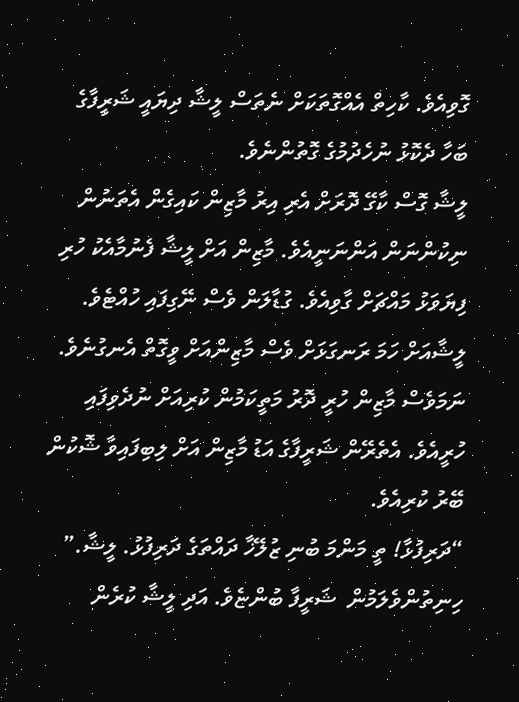ގޮވިއެވެ. ކާހިތް އެއްގޮތަކަށް ނެތަސް ލީޝާ ދިޔައީ ޝަރީފާގެ ބަހާ ދެކޮޅު ނުހެދުމުގެ ގޮތުންނެވެ.
ލީޝާ ގޮސް ކާގޭ ދޮރަށް އެރި އިރު މާޒިން ކައިގެން އެތަނުން ނިކުންނަން އަންނަނީއެވެ. މާޒިން އަށް ލީޝާ ފެނުމާއެކު ހުރި ފިޔަވަޅު މައްޗަށް ގާވިއެވެ. ގުޑާލަން ވެސް ނޭގިފައި ހުއްޓެވެ. ލީޝާއަށް ހަމަ ރަނގަޅަށް ވެސް މާޒިންއަށް ވީގޮތް އެނގުނެވެ. ނަމަވެސް މާޒިން ހުރީ ދޮރު މަތީކަމުން ކުރިއަށް ނުދެވިފައި ހުރީއެވެ. އެތެރޭން ޝަރީފާގެ އަޑު މާޒިން އަށް ލިބިފައިވާ ޝޮކުން ބޭރު ކުރިއެވެ.
“ދަރިފުޅާ! ތީ މަންމަ ބުނި ޒުލޭޚާ ދައްތަގެ ދަރިފުޅު. ލީޝާ.”
ހިނިތުންވެލަމުން  ޝަރީފާ ބުންޏެވެ. އަދި ލީޝާ ކުރެން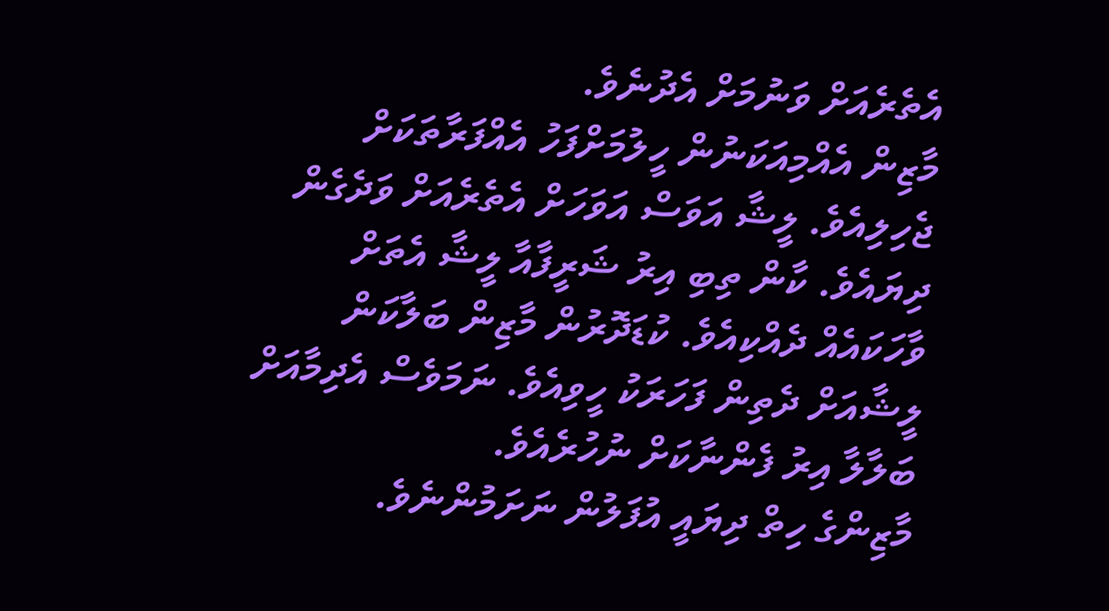އެތެރެއަށް ވަނުމަށް އެދުނެވެ.
މާޒިން އެއްމިއަކަނުން ހީލުމަށްފަހު އެއްފަރާތަކަށް ޖެހިލިއެވެ. ލީޝާ އަވަސް އަވަހަށް އެތެރެއަށް ވަދެގެން ދިޔައެވެ. ކާން ތިބި އިރު ޝަރީފާއާ ލީޝާ އެތަށް ވާހަކައެއް ދެއްކިއެވެ. ކުޑަދޮރުން މާޒިން ބަލާކަން ލީޝާއަށް ދެތިން ފަހަރަކު ހީވިއެވެ. ނަމަވެސް އެދިމާއަށް ބަލާލާ އިރު ފެންނާކަށް ނުހުރެއެވެ.
މާޒިންގެ ހިތް ދިޔައީ އުފަލުން ނަށަމުންނެވެ.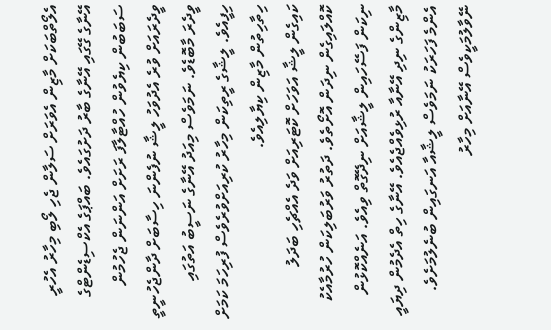އެލޯތްބަކަށް މާޒިން އެވަރަށް ސަލާން ޖެހި ލޯބި މިހާރު އެހުރީ އޭނާގެ ގޭގައި އޭނާގެ ބާރު ދަށުގައެވެ. ބައްޕަގެ އެކްސިޑެންޓްގެ ސަބަބުން ކިޔެވުން ހުއްޓާލާފަ ރަށަށް އަންނަން ޖެހުމުން ވީދެރައަށް ވުރެ އެދުވަހު ލީޝާ ނުފެންނަ ހިސާބަށް ދާންޖެހުނީތީ ވީދެރަ މާބޮޑެވެ. ނަމަވެސް މިއަދު އޭނާގެ ނަސީބު އަތުގައި ހިފީއެވެ. ލީޝާގެ ރީތިކަން މިހާރު ކުރިއަށްވުރެވެސް ފުރިހަމަ ކަމަށް ހިތާހިތުން މާޒިން ކިޔާލިއެވެ.
ކައިގެން ލީޝާ އަވަހަށް ކޮޓަރިއަށް ވަދެ އެއްޗެހި ބަދަލު ކޮއްލައިގެން ނިދަން އޮށޯތެވެ. ދަތުރު ވަރުބަލިކަން ހުރުމާއެކު  ނިކަން ފަސޭހައިން ލީޝާއަށް ނިދޭގޮތް ވިއެވެ. އަނެއްކޮޅުން މާޒިންގެ ނިދި އޭނާއާ ރުޅިވެއްޖެއެވެ. އޭނާގެ ހިތް އެދެމުން ދިޔައީ އެންމެ ފަހަރަކު ނަމަވެސް ލީޝާއާ އަނގައިން ބުނެލުމަށެވެ. ނޭވާލުމަކީވެސް އޭނާއަށް މިހާރު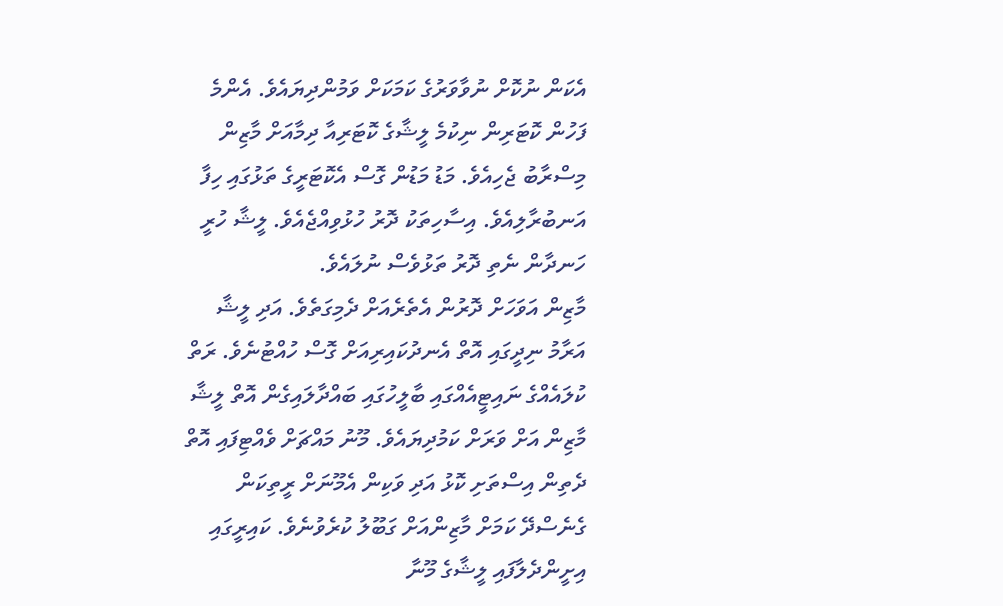އެކަން ނުކޮށް ނުވާވަރުގެ ކަމަކަށް ވަމުންދިޔައެވެ. އެންމެ ފަހުން ކޮޓަރިން ނިކުމެ ލީޝާގެ ކޮޓަރިއާ ދިމާއަށް މާޒިން މިސްރާބު ޖެހިއެވެ. މަޑު މަޑުން ގޮސް އެކޮޓަރީގެ ތަޅުގައި ހިފާ އަނބުރާލިއެވެ. އިސާހިތަކު ދޮރު ހުޅުވިއްޖެއެވެ. ލީޝާ ހުރީ ހަނދާން ނެތި ދޮރު ތަޅުވެސް ނުލައެވެ.
މާޒިން އަވަހަށް ދޮރުން އެތެރެއަށް ދެމިގަތެވެ. އަދި ލީޝާ އަރާމު ނިދީގައި އޮތް އެނދުކައިރިއަށް ގޮސް ހުއްޓުނެވެ. ރަތް ކުލައެއްގެ ނައިޓީއެއްގައި ބާލީހުގައި ބައްދާލައިގެން އޮތް ލީޝާ މާޒިން އަށް ވަރަށް ކަމުދިޔައެވެ. މޫނު މައްޗަށް ވެއްޓިފައި އޮތް ދެތިން އިސްތަށި ކޮޅު އަދި ވަކިން އެމޫނަށް ރީތިކަން ގެނެސްދޭ ކަމަށް މާޒިންއަށް ގަބޫލު ކުރެވުނެވެ. ކައިރީގައި އިށީންދެލާފައި ލީޝާގެ މޫނާ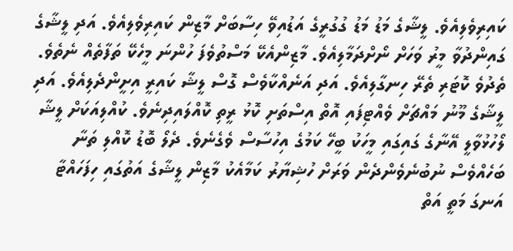ކައިރިވެލިއެވެ. ލީޝާގެ މަޑު މަޑު ގުގުރީގެ އަޑުއިވޭ ހިސާބަށް މާޒިން ކައިރިވެލިއެވެ. އަދި ލީޝާގެ ގައިންދުވާ މީރު ވަހަށް ނޯށްދަމާލިއެވެ. މާޒިންއެކޭ މަސްތުވެފަ ހުންނަ މީހެކޭ ތަފާތެއް ނެތެވެ. ތެދުވެ ކޮޓަރި ތެރޭ ހިނގާލިއެވެ. އަދި އަނެއްކާވެސް ގޮސް ލީޝާ ކައިރީ އިށީންދެލިއެވެ. އަދި ލީޝާގެ މޫނު މައްޗަށް ވެއްޓިފައި އޮތް އިސްތަށި ކޮޅު ރީތި ކޮއްލައިދިނެވެ. ކުއްލިއަކަށް ލީޝާ ލޯހުޅުވާލީ އޭނާގެ ގައިގައި މީހަކު ބީހޭ ކަމުގެ އިހުސާސް ވެގެނެވެ. ދެލޯ ބޮޑު ކޮއްލި ތަނާ ބަހެއްވެސް ނުބުނެވެންދެން ވަރަށް ހުޝިޔާރު ކަމާއެކު މާޒިން ލީޝާގެ އަތުގައި ހިފަހައްޓާ އަނގަ މަތީ އަތް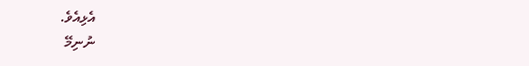އެޅިއެވެ.
ނުނިމޭ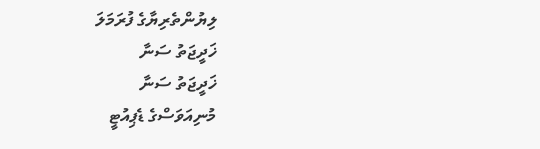ލިޔުންތެރިޔާގެ ފުރަމަލަ
ޚަދީޖަތު ސަނާ
ޚަދީޖަތު ސަނާ
މުނިއަވަސްގެ ޑެޕިއުޓީ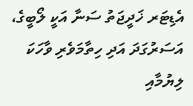އެޑިޓަރ ޚަދީޖަތު ސަނާ އަކީ ލޯބީގެ، އަސަރުގަދަ އަދި ހިތާމަވެރި ވާހަކަ ލިޔުމާއި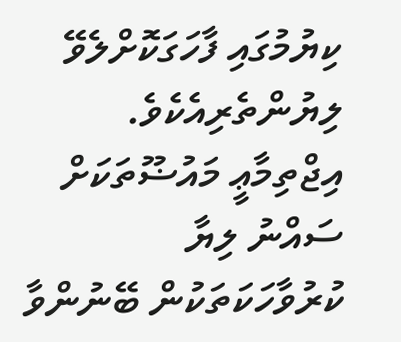ކިޔުމުގައި ފާހަގަކޮށްލެވޭ ލިޔުންތެރިއެކެވެ. އިޖްތިމާޢީ މައުޟޫތަކަށް ސައްނު ލިޔާ ކުރުވާހަކަތަކުން ބޭނުންވާ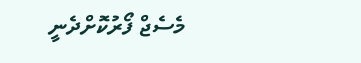މެސެޖް ފޯރުކޮށްދެނީ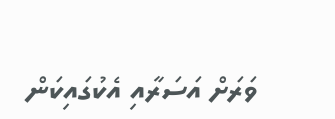ވަރަށް އަސަރާއި އެކުގައިކަން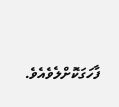ފާހަގަކޮށްލެވެއެވެ.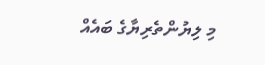މި ލިޔުންތެރިޔާގެ ބައެއް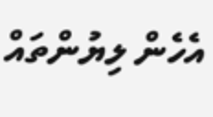އެހެން ލިޔުންތައް